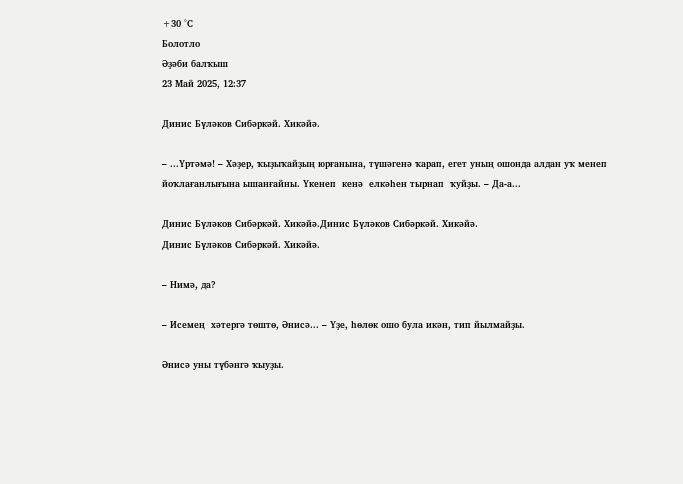+30 °С
Болотло
Әҙәби балҡыш
23 Май 2025, 12:37

Динис Бүләков Сибәркәй. Хикәйә.

– ...Үртәмә! – Хәҙер, ҡыҙыҡайҙың юрғанына, түшәгенә ҡарап, егет уның ошонда алдан уҡ менеп йоҡлағанлығына ышанғайны. Үкенеп  кенә  елкәһен тырнап  ҡуйҙы. – Да-а...

Динис Бүләков Сибәркәй. Хикәйә.Динис Бүләков Сибәркәй. Хикәйә.
Динис Бүләков Сибәркәй. Хикәйә.

– Нимә, да?

– Исемең  хәтергә төштө, Әнисә... – Үҙе, һөлөк ошо була икән, тип йылмайҙы.

Әнисә уны түбәнгә ҡыуҙы.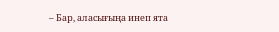– Бар, аласығыңа инеп ята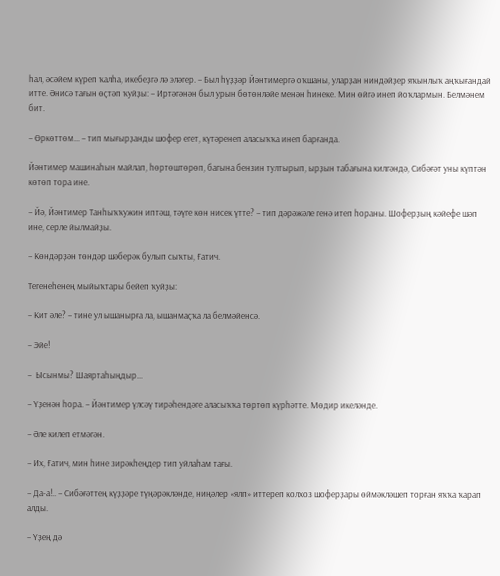һал, әсәйем күреп ҡалһа, икебеҙгә лә эләгер. – Был һүҙҙәр Йәнтимергә оҡшаны, уларҙан ниндәйҙер яҡынлыҡ аңҡығандай итте. Әнисә тағын өҫтәп ҡуйҙы: – Иртәгәнән был урын бөтөнләйе менән һинеке. Мин өйгә инеп йоҡлармын. Белмәнем бит.

– Өркөттөм... – тип мығырҙанды шофер егет, күтәренеп аласыҡҡа инеп барғанда.

Йәнтимер машинаһын майлап, һөртөштөрөп, багына бензин тултырып, ырҙын табағына килгәндә, Сибәғәт уны күптән көтөп тора ине.

– Йә, Йәнтимер Танһыҡҡужин иптәш, тәүге көн нисек үтте? – тип дәрәжәле генә итеп һораны. Шоферҙың кәйефе шәп ине, серле йылмайҙы.

– Көндәрҙән төндәр шәберәк булып сыҡты, Ғатич.

Тегенеһенең мыйыҡтары бейеп ҡуйҙы:

– Кит әле? – тине ул ышанырға ла, ышанмаҫҡа ла белмәйенсә.

– Эйе!

–  Ысынмы? Шаяртаһыңдыр...

– Үҙенән һора. – Йәнтимер үлсәү тирәһендәге аласыҡҡа төртөп күрһәтте. Мөдир икеләнде.

– Әле килеп етмәгән.

– Их, Ғатич, мин һине зирәкһеңдер тип уйлаһам тағы.

– Да-а!.. – Сибәғәттең күҙҙәре түңәрәкләнде, ниңәлер «ялп» иттереп колхоз шоферҙары өймәкләшеп торған яҡҡа ҡарап алды.

– Үҙең дә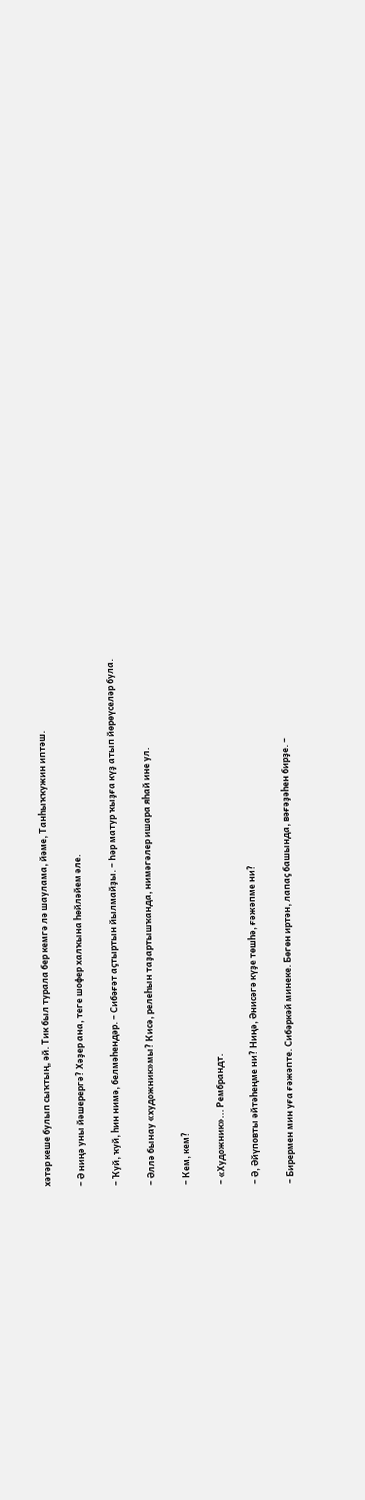хәтәр кеше булып сыҡтың, әй. Тик был турала бер кемгә лә шаулама, йәме, Танһыҡҡужин иптәш.

– Ә ниңә уны йәшерергә? Хәҙер ана, теге шофер халҡына һөйләйем әле.

– Ҡуй, ҡуй, һин нимә, белмәһендәр. – Сибәғәт аҫтыртын йылмайҙы. – Һәр матур ҡыҙға күҙ атып йөрөүселәр була.

– Әллә бынау «художник»мы? Кисә, релеһын таҙартышҡанда, нимәгәлер ишара яһай ине ул.

– Кем, кем?

– «Художник»... Рембрандт.

– Ә, Әйүповты әйтәһеңме ни? Ниңә, Әнисәгә күҙе төшһә, ғәжәпме ни?

– Бирермен мин уға ғәжәпте. Сибәркәй минеке. Бөгөн иртән, лапаҫ башында, вәғәҙәһен бирҙе. –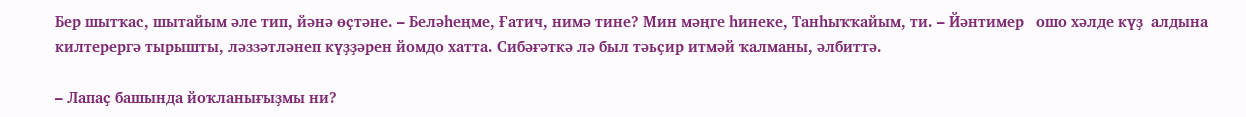Бер шытҡас, шытайым әле тип, йәнә өҫтәне. – Беләһеңме, Ғатич, нимә тине? Мин мәңге һинеке, Танһыҡҡайым, ти. – Йәнтимер   ошо хәлде күҙ  алдына килтерергә тырышты, ләззәтләнеп күҙҙәрен йомдо хатта. Сибәғәткә лә был тәьҫир итмәй ҡалманы, әлбиттә.

– Лапаҫ башында йоҡланығыҙмы ни?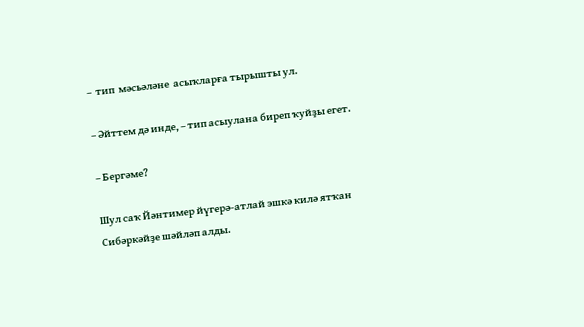–  тип  мәсьәләне  асыҡларға тырышты ул.

– Әйттем дә инде, – тип асыулана биреп ҡуйҙы егет.

– Бергәме?

Шул саҡ Йәнтимер йүгерә-атлай эшкә килә ятҡан Сибәркәйҙе шәйләп алды.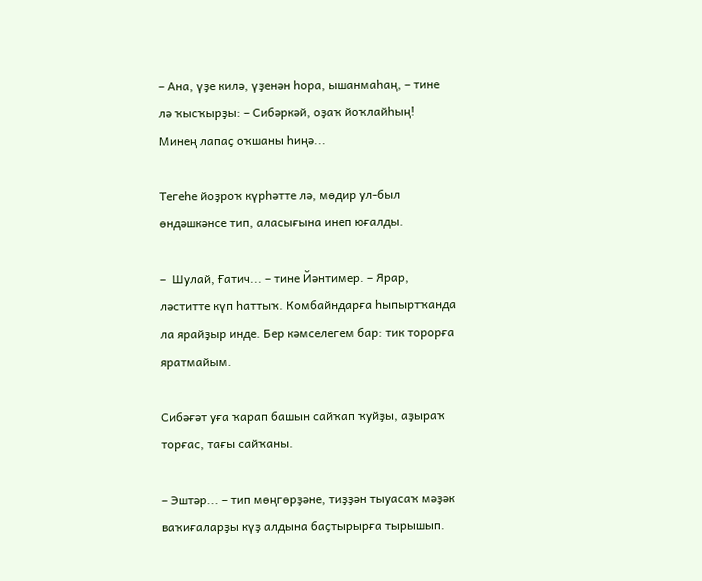– Ана, үҙе килә, үҙенән һора, ышанмаһаң, – тине лә ҡысҡырҙы: – Сибәркәй, оҙаҡ йоҡлайһың! Минең лапаҫ оҡшаны һиңә...

Тегеһе йоҙроҡ күрһәтте лә, мөдир ул-был өндәшкәнсе тип, аласығына инеп юғалды.

–  Шулай, Ғатич... – тине Йәнтимер. – Ярар, ләститте күп һаттыҡ. Комбайндарға һыпыртҡанда ла ярайҙыр инде. Бер кәмселегем бар: тик торорға яратмайым.

Сибәғәт уға ҡарап башын сайҡап ҡуйҙы, аҙыраҡ торғас, тағы сайҡаны.

– Эштәр... – тип мөңгөрҙәне, тиҙҙән тыуасаҡ мәҙәк ваҡиғаларҙы күҙ алдына баҫтырырға тырышып.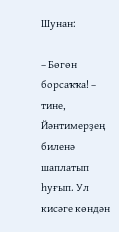Шунан:

– Бөгөн борсаҡҡа! – тине, Йәнтимерҙең  биленә шаплатып һуғып. Ул кисәге көндән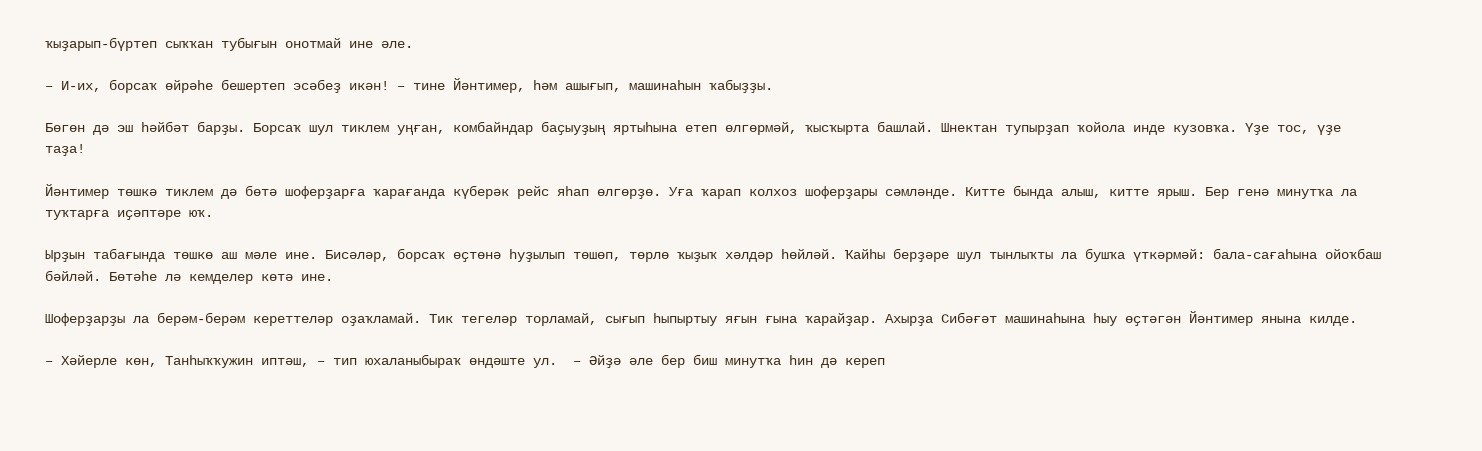ҡыҙарып-бүртеп сыҡҡан тубығын онотмай ине әле.

– И-их, борсаҡ өйрәһе бешертеп эсәбеҙ икән! – тине Йәнтимер, һәм ашығып, машинаһын ҡабыҙҙы.

Бөгөн дә эш һәйбәт барҙы. Борсаҡ шул тиклем уңған, комбайндар баҫыуҙың яртыһына етеп өлгөрмәй, ҡысҡырта башлай. Шнектан тупырҙап ҡойола инде кузовҡа. Үҙе тос, үҙе таҙа!

Йәнтимер төшкә тиклем дә бөтә шоферҙарға ҡарағанда күберәк рейс яһап өлгөрҙө. Уға ҡарап колхоз шоферҙары сәмләнде. Китте бында алыш, китте ярыш. Бер генә минутҡа ла туҡтарға иҫәптәре юҡ.

Ырҙын табағында төшкө аш мәле ине. Бисәләр, борсаҡ өҫтөнә һуҙылып төшөп, төрлө ҡыҙыҡ хәлдәр һөйләй. Ҡайһы берҙәре шул тынлыҡты ла бушҡа үткәрмәй: бала-сағаһына ойоҡбаш бәйләй. Бөтәһе лә кемделер көтә ине.

Шоферҙарҙы ла берәм-берәм кереттеләр оҙаҡламай. Тик тегеләр торламай, сығып һыпыртыу яғын ғына ҡарайҙар. Ахырҙа Сибәғәт машинаһына һыу өҫтәгән Йәнтимер янына килде.

– Хәйерле көн, Танһыҡҡужин иптәш, – тип юхаланыбыраҡ өндәште ул.  – Әйҙә әле бер биш минутҡа һин дә кереп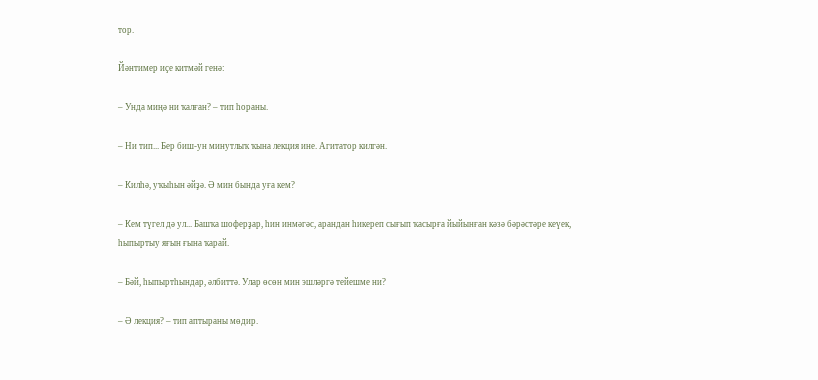тор.

Йәнтимер иҫе китмәй генә:

– Унда миңә ни ҡалған? – тип һораны.

– Ни тип... Бер биш-ун минутлыҡ ҡына лекция ине. Агитатор килгән.

– Килһә, уҡыһын әйҙә. Ә мин бында уға кем?

– Кем түгел дә ул... Башҡа шоферҙар, һин инмәгәс, арандан һикереп сығып ҡасырға йыйынған кәзә бәрәстәре кеүек, һыпыртыу яғын ғына ҡарай.

– Бәй, һыпыртһындар, әлбиттә. Улар өсөн мин эшләргә тейешме ни?

– Ә лекция? – тип аптыраны мөдир.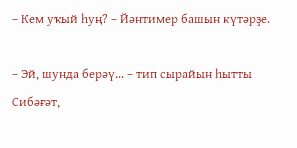– Кем уҡый һуң? – Йәнтимер башын күтәрҙе.

– Эй, шунда берәү... – тип сырайын һытты Сибәғәт,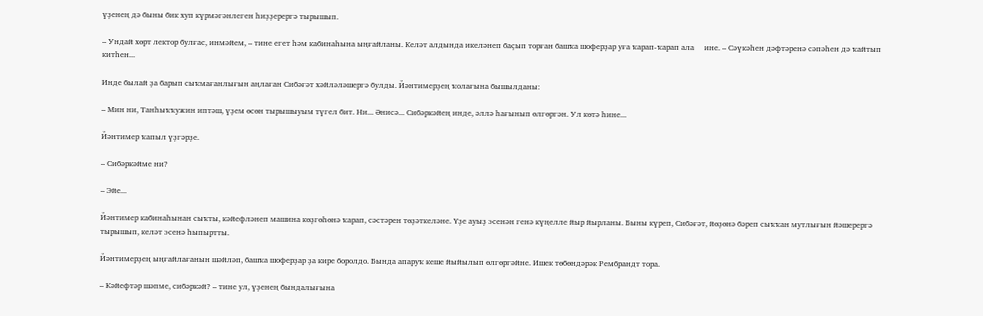үҙенең дә быны бик хуп күрмәгәнлеген һиҙҙерергә тырышып.

– Ундай хөрт лектор булғас, инмәйем, – тине егет һәм кабинаһына ыңғайланы. Келәт алдында икеләнеп баҫып торған башҡа шоферҙар уға ҡарап-ҡарап ала     ине. – Сәүкәһен дәфтәренә сәпәһен дә ҡайтып китһен...

Инде былай ҙа барып сыҡмағанлығын аңлаған Сибәғәт хәйләләшергә булды. Йәнтимерҙең ҡолағына бышылданы:

– Мин ни, Танһыҡҡужин иптәш, үҙем өсөн тырышыуым түгел бит. Ни... Әнисә... Сибәркәйең инде, әллә һағынып өлгөргән. Ул көтә һине...

Йәнтимер ҡапыл үҙгәрҙе.

– Сибәркәйме ни?

– Эйе...

Йәнтимер кабинаһынан сыҡты, кәйефләнеп машина көҙгөһөнә ҡарап, сәстәрен төҙәткеләне. Үҙе ауыҙ эсенән генә күңелле йыр йырланы. Быны күреп, Сибәғәт, йөҙөнә бәреп сыҡҡан мутлығын йәшерергә тырышып, келәт эсенә һыпыртты.

Йәнтимерҙең ыңғайлағанын шәйләп, башҡа шоферҙар ҙа кире боролдо. Бында апаруҡ кеше йыйылып өлгөргәйне. Ишек төбөндәрәк Рембрандт тора.

– Кәйефтәр шәпме, сибәркәй? – тине ул, үҙенең бындалығына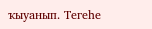ҡыуанып. Тегеһе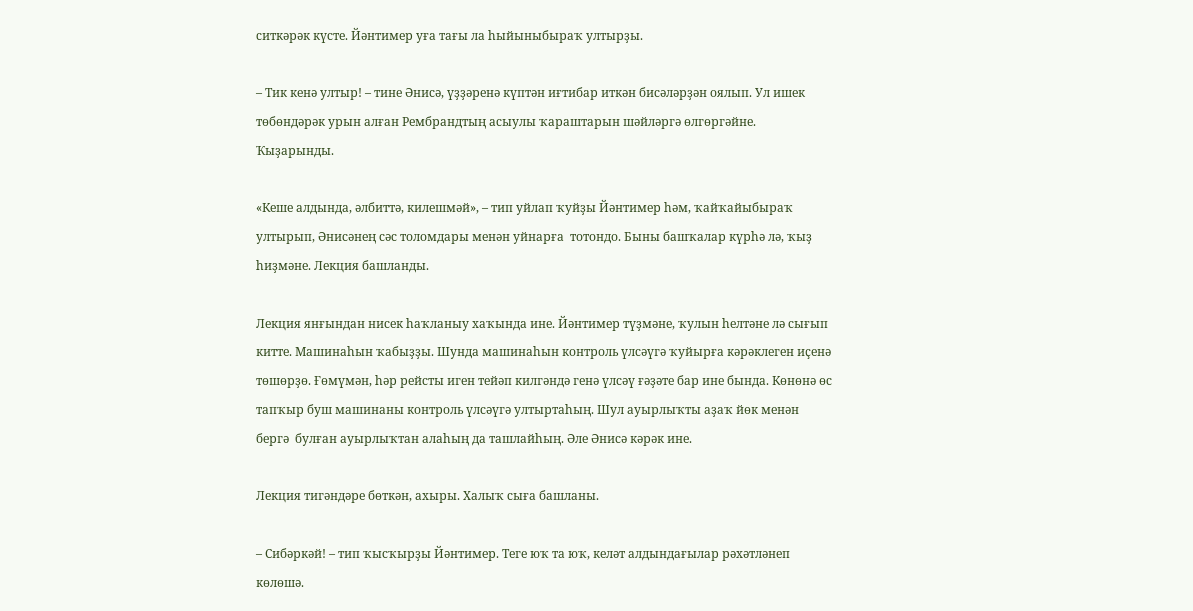ситкәрәк күсте. Йәнтимер уға тағы ла һыйыныбыраҡ ултырҙы.

– Тик кенә ултыр! – тине Әнисә, үҙҙәренә күптән иғтибар иткән бисәләрҙән оялып. Ул ишек төбөндәрәк урын алған Рембрандтың асыулы ҡараштарын шәйләргә өлгөргәйне. Ҡыҙарынды.

«Кеше алдында, әлбиттә, килешмәй», – тип уйлап ҡуйҙы Йәнтимер һәм, ҡайҡайыбыраҡ ултырып, Әнисәнең сәс толомдары менән уйнарға  тотондо. Быны башҡалар күрһә лә, ҡыҙ һиҙмәне. Лекция башланды.

Лекция янғындан нисек һаҡланыу хаҡында ине. Йәнтимер түҙмәне, ҡулын һелтәне лә сығып китте. Машинаһын ҡабыҙҙы. Шунда машинаһын контроль үлсәүгә ҡуйырға кәрәклеген иҫенә төшөрҙө. Ғөмүмән, һәр рейсты иген тейәп килгәндә генә үлсәү ғәҙәте бар ине бында. Көнөнә өс тапҡыр буш машинаны контроль үлсәүгә ултыртаһың. Шул ауырлыҡты аҙаҡ йөк менән бергә  булған ауырлыҡтан алаһың да ташлайһың. Әле Әнисә кәрәк ине.

Лекция тигәндәре бөткән, ахыры. Халыҡ сыға башланы.

– Сибәркәй! – тип ҡысҡырҙы Йәнтимер. Теге юҡ та юҡ, келәт алдындағылар рәхәтләнеп көлөшә.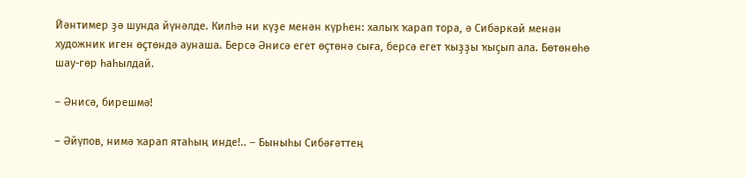Йәнтимер ҙә шунда йүнәлде. Килһә ни күҙе менән күрһен: халыҡ ҡарап тора, ә Сибәркәй менән художник иген өҫтөндә аунаша. Берсә Әнисә егет өҫтөнә сыға, берсә егет ҡыҙҙы ҡыҫып ала. Бөтөнөһө шау-гөр һаһылдай.

– Әнисә, бирешмә!

– Әйүпов, нимә ҡарап ятаһың инде!.. – Быныһы Сибәғәттең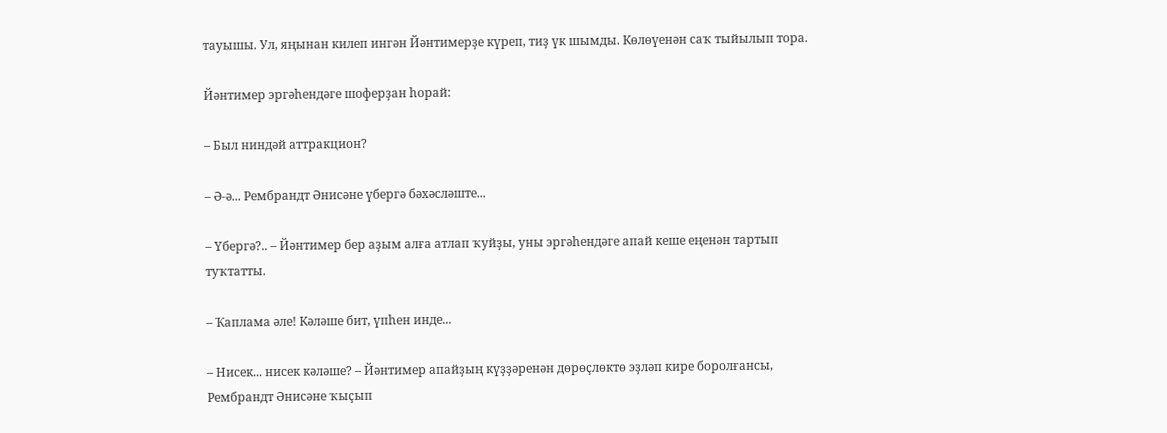тауышы. Ул, яңынан килеп ингән Йәнтимерҙе күреп, тиҙ үк шымды. Көлөүенән саҡ тыйылып тора.

Йәнтимер эргәһендәге шоферҙан һорай:

– Был ниндәй аттракцион?

– Ә-ә... Рембрандт Әнисәне үбергә бәхәсләште...

– Үбергә?.. – Йәнтимер бер аҙым алға атлап ҡуйҙы, уны эргәһендәге апай кеше еңенән тартып туҡтатты.

– Ҡаплама әле! Кәләше бит, үпһен инде...

– Нисек... нисек кәләше? – Йәнтимер апайҙың күҙҙәренән дөрөҫлөктө эҙләп кире боролғансы, Рембрандт Әнисәне ҡыҫып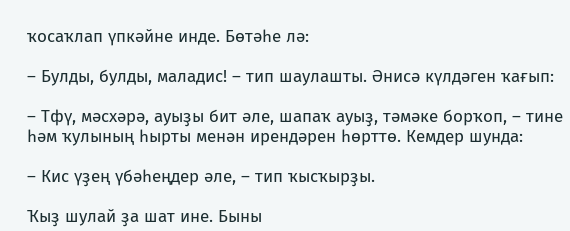ҡосаҡлап үпкәйне инде. Бөтәһе лә:

– Булды, булды, маладис! – тип шаулашты. Әнисә күлдәген ҡағып:

– Тфү, мәсхәрә, ауыҙы бит әле, шапаҡ ауыҙ, тәмәке борҡоп, – тине һәм ҡулының һырты менән ирендәрен һөрттө. Кемдер шунда:

– Кис үҙең үбәһеңдер әле, – тип ҡысҡырҙы.

Ҡыҙ шулай ҙа шат ине. Быны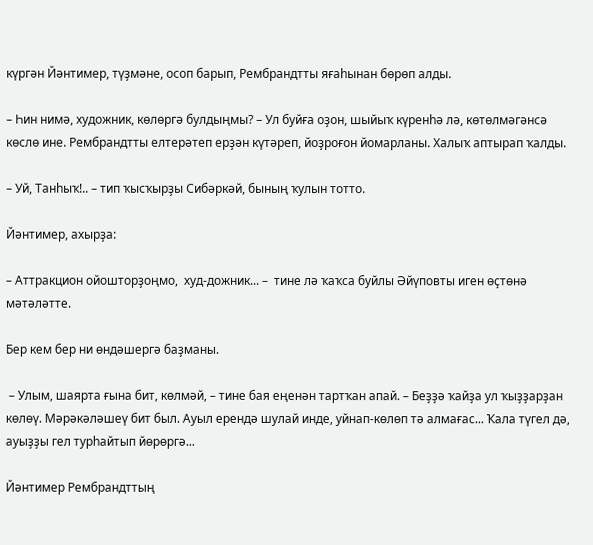күргән Йәнтимер, түҙмәне, осоп барып, Рембрандтты яғаһынан бөрөп алды.

– Һин нимә, художник, көлөргә булдыңмы? – Ул буйға оҙон, шыйыҡ күренһә лә, көтөлмәгәнсә көслө ине. Рембрандтты елтерәтеп ерҙән күтәреп, йоҙроғон йомарланы. Халыҡ аптырап ҡалды.

– Уй, Танһыҡ!.. – тип ҡысҡырҙы Сибәркәй, бының ҡулын тотто.

Йәнтимер, ахырҙа:

– Аттракцион ойошторҙоңмо,  худ-дожник... –  тине лә ҡаҡса буйлы Әйүповты иген өҫтөнә мәтәләтте.

Бер кем бер ни өндәшергә баҙманы.

 – Улым, шаярта ғына бит, көлмәй, – тине бая еңенән тартҡан апай. – Беҙҙә ҡайҙа ул ҡыҙҙарҙан көлөү. Мәрәкәләшеү бит был. Ауыл ерендә шулай инде, уйнап-көлөп тә алмағас... Ҡала түгел дә, ауыҙҙы гел турһайтып йөрөргә...

Йәнтимер Рембрандттың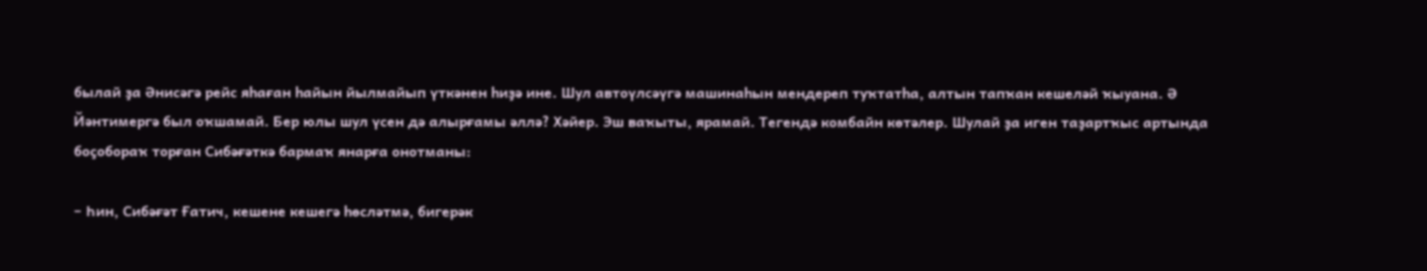былай ҙа Әнисәгә рейс яһаған һайын йылмайып үткәнен һиҙә ине. Шул автоүлсәүгә машинаһын мендереп туҡтатһа, алтын тапҡан кешеләй ҡыуана. Ә Йәнтимергә был оҡшамай. Бер юлы шул үсен дә алырғамы әллә? Хәйер. Эш ваҡыты, ярамай. Тегендә комбайн көтәлер. Шулай ҙа иген таҙартҡыс артында боҫобораҡ торған Сибәғәткә бармаҡ янарға онотманы:

– Һин, Сибәғәт Ғатич, кешене кешегә һөсләтмә, бигерәк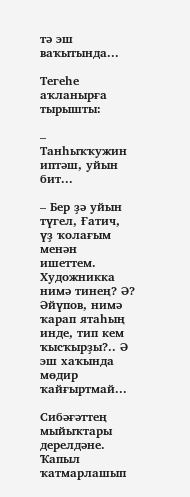тә эш ваҡытында...

Тегеһе аҡланырға тырышты:

– Танһыҡҡужин иптәш, уйын бит...

– Бер ҙә уйын түгел, Ғатич, үҙ ҡолағым менән ишеттем. Художникка нимә тинең? Ә? Әйүпов, нимә ҡарап ятаһың инде, тип кем ҡысҡырҙы?.. Ә эш хаҡында мөдир ҡайғыртмай...

Сибәғәттең мыйыҡтары дерелдәне. Ҡапыл ҡатмарлашып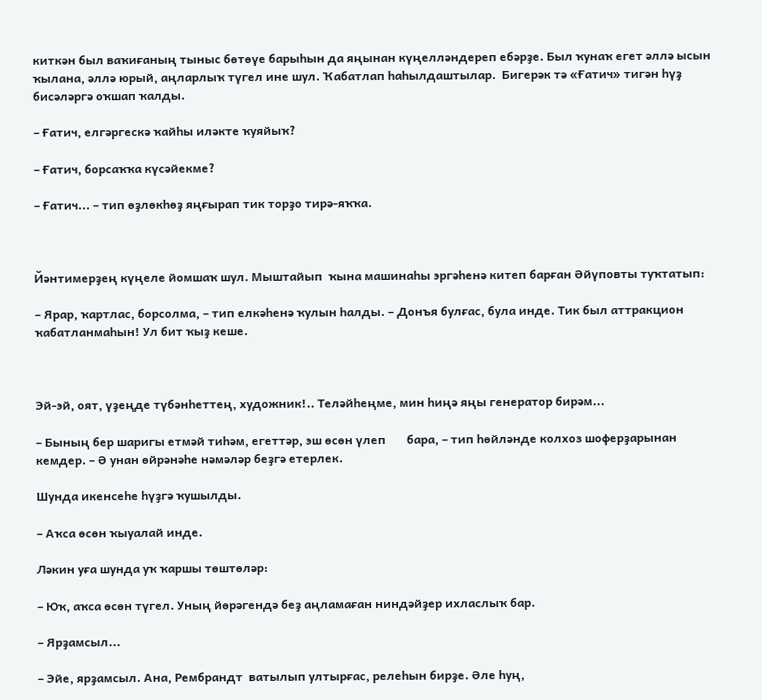киткән был ваҡиғаның тыныс бөтөүе барыһын да яңынан күңелләндереп ебәрҙе. Был ҡунаҡ егет әллә ысын ҡылана, әллә юрый, аңларлыҡ түгел ине шул. Ҡабатлап һаһылдаштылар.  Бигерәк тә «Ғатич» тигән һүҙ бисәләргә оҡшап ҡалды.

– Ғатич, елгәргескә ҡайһы иләкте ҡуяйыҡ?

– Ғатич, борсаҡҡа күсәйекме?

– Ғатич... – тип өҙлөкһөҙ яңғырап тик торҙо тирә-яҡҡа.



Йәнтимерҙең күңеле йомшаҡ шул. Мыштайып  ҡына машинаһы эргәһенә китеп барған Әйүповты туҡтатып:

– Ярар, ҡартлас, борсолма, – тип елкәһенә ҡулын һалды. – Донъя булғас, була инде. Тик был аттракцион ҡабатланмаһын! Ул бит ҡыҙ кеше.



Эй-эй, оят, үҙеңде түбәнһеттең, художник!.. Теләйһеңме, мин һиңә яңы генератор бирәм...

– Бының бер шаригы етмәй тиһәм, егеттәр, эш өсөн үлеп       бара, – тип һөйләнде колхоз шоферҙарынан кемдер. – Ә унан өйрәнәһе нәмәләр беҙгә етерлек.

Шунда икенсеһе һүҙгә ҡушылды.

– Аҡса өсөн ҡыуалай инде.

Ләкин уға шунда уҡ ҡаршы төштөләр:

– Юҡ, аҡса өсөн түгел. Уның йөрәгендә беҙ аңламаған ниндәйҙер ихласлыҡ бар.

– Ярҙамсыл...

– Эйе, ярҙамсыл. Ана, Рембрандт  ватылып ултырғас, релеһын бирҙе. Әле һуң,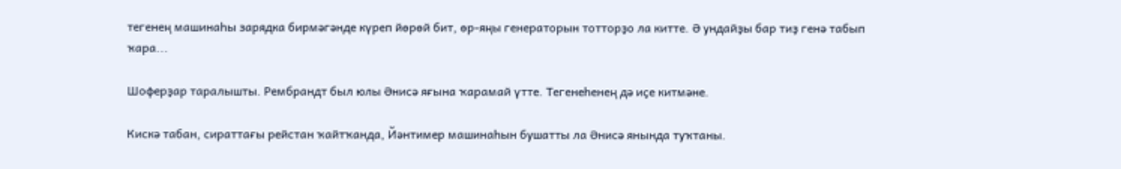тегенең машинаһы зарядка бирмәгәнде күреп йөрөй бит, өр-яңы генераторын тотторҙо ла китте. Ә ундайҙы бар тиҙ генә табып ҡара...

Шоферҙар таралышты. Рембрандт был юлы Әнисә яғына ҡарамай үтте. Тегенеһенең дә иҫе китмәне.

Кискә табан, сираттағы рейстан ҡайтҡанда, Йәнтимер машинаһын бушатты ла Әнисә янында туҡтаны.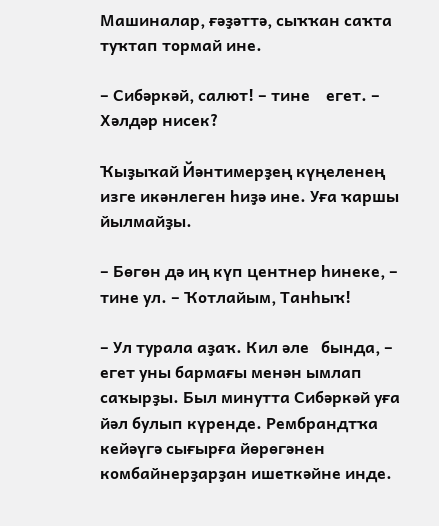Машиналар, ғәҙәттә, сыҡҡан саҡта туҡтап тормай ине.

– Сибәркәй, салют! – тине    егет. – Хәлдәр нисек?

Ҡыҙыҡай Йәнтимерҙең күңеленең изге икәнлеген һиҙә ине. Уға ҡаршы йылмайҙы.

– Бөгөн дә иң күп центнер һинеке, – тине ул. – Ҡотлайым, Танһыҡ!

– Ул турала аҙаҡ. Кил әле   бында, –  егет уны бармағы менән ымлап саҡырҙы. Был минутта Сибәркәй уға йәл булып күренде. Рембрандтҡа кейәүгә сығырға йөрөгәнен комбайнерҙарҙан ишеткәйне инде.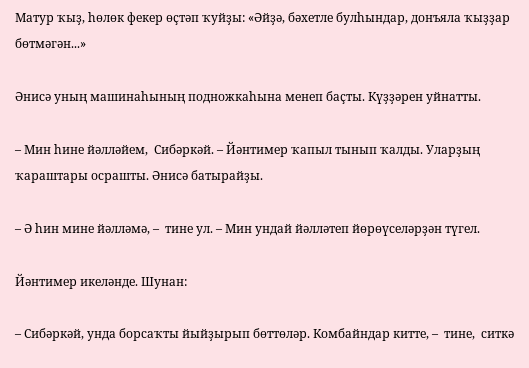Матур ҡыҙ, һөлөк фекер өҫтәп ҡуйҙы: «Әйҙә, бәхетле булһындар, донъяла ҡыҙҙар бөтмәгән...»

Әнисә уның машинаһының подножкаһына менеп баҫты. Күҙҙәрен уйнатты.

– Мин һине йәлләйем,  Сибәркәй. – Йәнтимер ҡапыл тынып ҡалды. Уларҙың ҡараштары осрашты. Әнисә батырайҙы.

– Ә һин мине йәлләмә, –  тине ул. – Мин ундай йәлләтеп йөрөүселәрҙән түгел.

Йәнтимер икеләнде. Шунан:

– Сибәркәй, унда борсаҡты йыйҙырып бөттөләр. Комбайндар китте, –  тине,  ситкә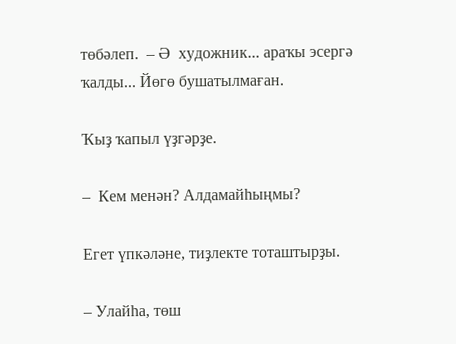төбәлеп.  – Ә  художник... араҡы эсергә ҡалды... Йөгө бушатылмаған.

Ҡыҙ ҡапыл үҙгәрҙе.

–  Кем менән? Алдамайһыңмы?

Егет үпкәләне, тиҙлекте тоташтырҙы.

– Улайһа, төш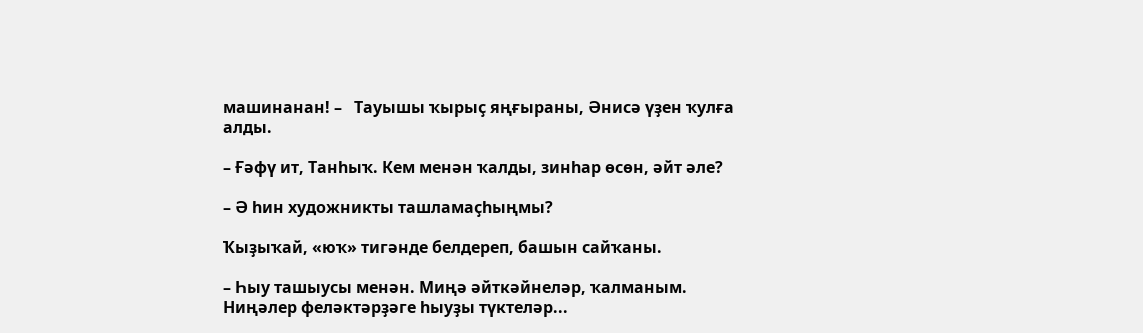машинанан! –   Тауышы ҡырыҫ яңғыраны, Әнисә үҙен ҡулға алды.

– Ғәфү ит, Танһыҡ. Кем менән ҡалды, зинһар өсөн, әйт әле?

– Ә һин художникты ташламаҫһыңмы?

Ҡыҙыҡай, «юҡ» тигәнде белдереп, башын сайҡаны.

– Һыу ташыусы менән. Миңә әйткәйнеләр, ҡалманым. Ниңәлер феләктәрҙәге һыуҙы түктеләр...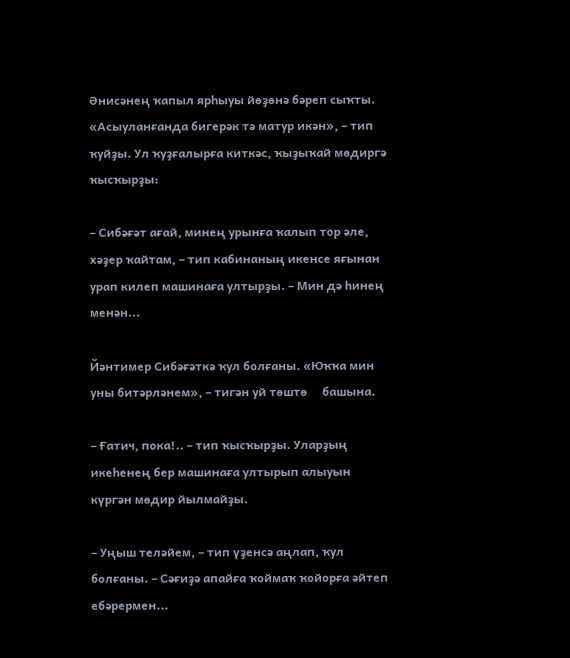Әнисәнең ҡапыл ярһыуы йөҙөнә бәреп сыҡты. «Асыуланғанда бигерәк тә матур икән», – тип ҡуйҙы. Ул ҡуҙғалырға киткәс, ҡыҙыҡай мөдиргә ҡысҡырҙы:

– Сибәғәт ағай, минең урынға ҡалып тор әле, хәҙер ҡайтам, – тип кабинаның икенсе яғынан урап килеп машинаға ултырҙы. – Мин дә һинең менән...

Йәнтимер Сибәғәткә ҡул болғаны. «Юҡҡа мин уны битәрләнем», – тигән уй төштө     башына.

– Ғатич, пока!.. – тип ҡысҡырҙы. Уларҙың икеһенең бер машинаға ултырып алыуын күргән мөдир йылмайҙы.

– Уңыш теләйем, – тип үҙенсә аңлап, ҡул болғаны. – Сәғиҙә апайға ҡоймаҡ ҡойорға әйтеп ебәрермен...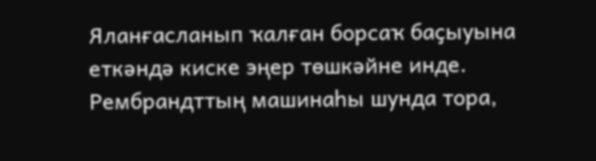Яланғасланып ҡалған борсаҡ баҫыуына еткәндә киске эңер төшкәйне инде. Рембрандттың машинаһы шунда тора,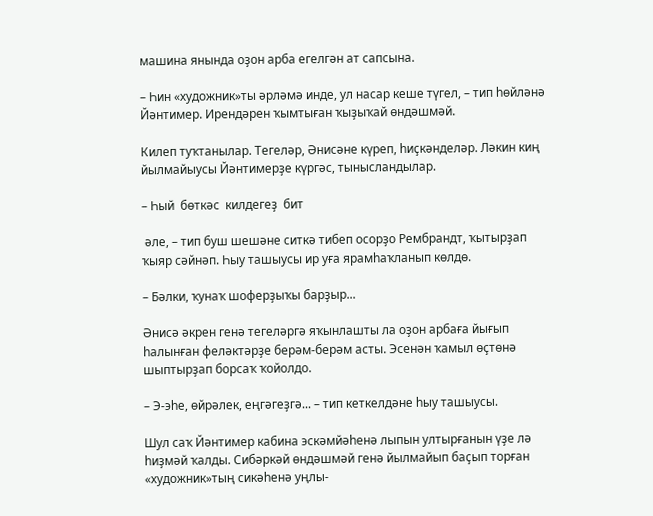машина янында оҙон арба егелгән ат сапсына.

– Һин «художник»ты әрләмә инде, ул насар кеше түгел, – тип һөйләнә Йәнтимер. Ирендәрен ҡымтыған ҡыҙыҡай өндәшмәй.

Килеп туҡтанылар. Тегеләр, Әнисәне күреп, һиҫкәнделәр. Ләкин киң йылмайыусы Йәнтимерҙе күргәс, тынысландылар.

– Һый  бөткәс  килдегеҙ  бит

 әле, – тип буш шешәне ситкә тибеп осорҙо Рембрандт, ҡытырҙап ҡыяр сәйнәп. Һыу ташыусы ир уға ярамһаҡланып көлдө.

– Бәлки, ҡунаҡ шоферҙыҡы барҙыр...

Әнисә әкрен генә тегеләргә яҡынлашты ла оҙон арбаға йығып һалынған феләктәрҙе берәм-берәм асты. Эсенән ҡамыл өҫтөнә шыптырҙап борсаҡ ҡойолдо.

– Э-эһе, өйрәлек, еңгәгеҙгә... – тип кеткелдәне һыу ташыусы.

Шул саҡ Йәнтимер кабина эскәмйәһенә лыпын ултырғанын үҙе лә һиҙмәй ҡалды. Сибәркәй өндәшмәй генә йылмайып баҫып торған «художник»тың сикәһенә уңлы-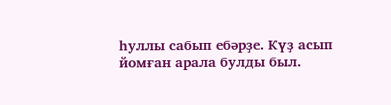һуллы сабып ебәрҙе. Күҙ асып йомған арала булды был.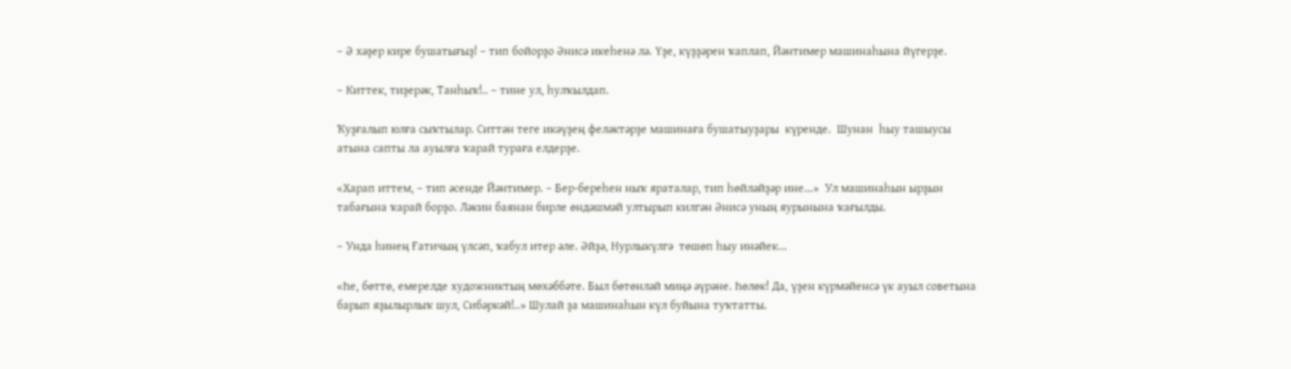– Ә хәҙер кире бушатығыҙ! – тип бойорҙо Әнисә икеһенә лә. Үҙе, күҙҙәрен ҡаплап, Йәнтимер машинаһына йүгерҙе.

– Киттек, тиҙерәк, Танһыҡ!.. – тине ул, һулҡылдап.

Ҡуҙғалып юлға сыҡтылар. Ситтән теге икәүҙең феләктәрҙе машинаға бушатыуҙары  күренде.  Шунан  һыу ташыусы атына сапты ла ауылға ҡарай тураға елдерҙе.

«Харап иттем, – тип әсенде Йәнтимер. – Бер-береһен ныҡ яраталар, тип һөйләйҙәр ине...»  Ул машинаһын ырҙын табағына ҡарай борҙо. Ләкин баянан бирле өндәшмәй ултырып килгән Әнисә уның яурынына ҡағылды.

– Унда һинең Ғатичың үлсәп, ҡабул итер әле. Әйҙә, Нурлыкүлгә  төшөп һыу инәйек...

«Һе, бөттө, емерелде художниктың мөхәббәте. Был бөтөнләй миңә әүрәне. Һөлөк! Да, үҙен күрмәйенсә үк ауыл советына барып яҙылырлыҡ шул, Сибәркәй!..» Шулай ҙа машинаһын күл буйына туҡтатты.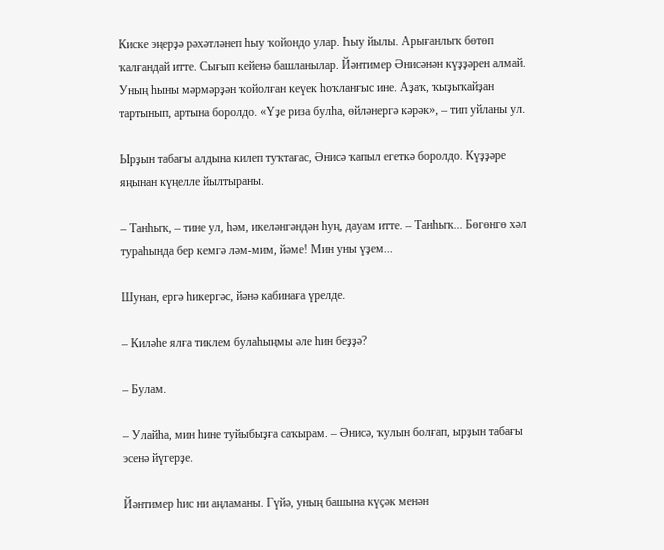Киске эңерҙә рәхәтләнеп һыу ҡойондо улар. Һыу йылы. Арығанлыҡ бөтөп ҡалғандай итте. Сығып кейенә башланылар. Йәнтимер Әнисәнән күҙҙәрен алмай. Уның һыны мәрмәрҙән ҡойолған кеүек һоҡланғыс ине. Аҙаҡ, ҡыҙыҡайҙан тартынып, артына боролдо. «Үҙе риза булһа, өйләнергә кәрәк», – тип уйланы ул.

Ырҙын табағы алдына килеп туҡтағас, Әнисә ҡапыл егеткә боролдо. Күҙҙәре яңынан күңелле йылтыраны.

– Танһыҡ, – тине ул, һәм, икеләнгәндән һуң, дауам итте. – Танһыҡ... Бөгөнгө хәл тураһында бер кемгә ләм-мим, йәме! Мин уны үҙем...

Шунан, ергә һикергәс, йәнә кабинаға үрелде.

– Киләһе ялға тиклем булаһыңмы әле һин беҙҙә?

– Булам.

– Улайһа, мин һине туйыбыҙға саҡырам. – Әнисә, ҡулын болғап, ырҙын табағы эсенә йүгерҙе.

Йәнтимер һис ни аңламаны. Гүйә, уның башына күҫәк менән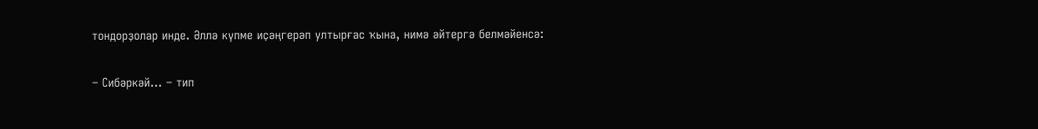тондорҙолар инде. Әллә күпме иҫәңгерәп ултырғас ҡына, нимә әйтергә белмәйенсә:

– Сибәркәй... – тип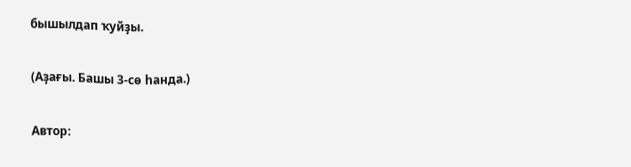бышылдап ҡуйҙы.

(Аҙағы. Башы 3-сө һанда.)

Автор: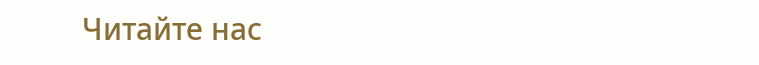Читайте нас